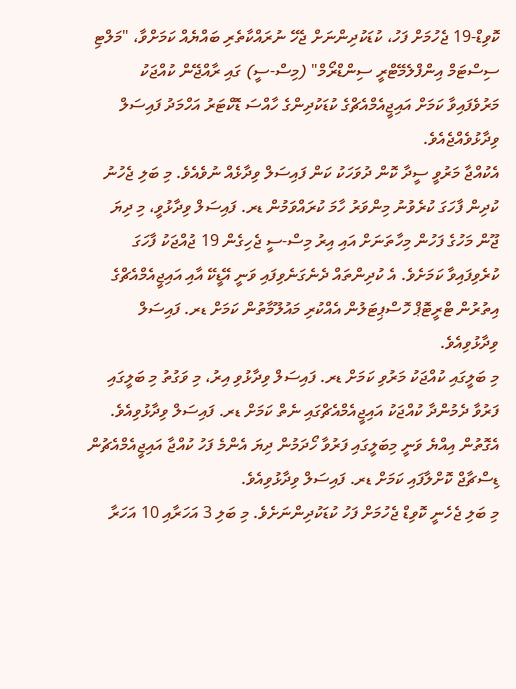ކޮވިޑް-19 ޖެހުމަށް ފަހު، ކުޑަކުދިންނަށް ޖެހޭ ނުރައްކާތެރި ބައްޔެއް ކަމަށްވާ، "މަލްޓި ސިސްޓަމް އިންފްލެމޭޓްރީ ސިންޑްރޯމް" (މިސް-ސީ) ގައި ރާއްޖޭން ކުއްޖަކު މަރުވެފައިވާ ކަމަށް އައިޖީއެމްއެޗްގެ ކުޑަކުދިންގެ ހާއްސަ ޑޮކްޓަރު އަހްމަދު ފައިސަލް ވިދާޅުވެއްޖެއެވެ.
އެކުއްޖާ މަރުވީ ސީދާ ކޮން ދުވަހަކު ކަން ފައިސަލް ވިދާޅެއް ނުވެއެވެ. މި ބަލި ޖެހުނު ކުދިން ފާހަގަ ކުރެވުނު މިންވަރު ހާމަ ކުރައްވަމުން ޑރ. ފައިސަލް ވިދާޅުވީ، މި ދިޔަ ޖޫން މަހުގެ ފަހުން މިހާތަނަށް އައި އިރު މިސް-ސީ ޖެހިގެން 19 ޖުއްޖަކު ފާހަގަ ކުރެވިފައިވާ ކަމަށެވެ. އެ ކުދިންތައް ދެނެގަނެވިފައި ވަނީ އޭޑީކޭ އާއި އައިޖީއެމްއެޗްގެ އިތުރުން ޓްރީޓޮޕް ހޮސްޕިޓަލުން އެއްކުރި މައުލޫމާތުން ކަމަށް ޑރ. ފައިސަލް ވިދާޅުވިއެވެ.
މި ބަލީގައި ކުއްޖަކު މަރުވި ކަމަށް ޑރ. ފައިސަލް ވިދާޅުވި އިރު، މި ވަގުތު މި ބަލީގައި ފަރުވާ ދެމުންދާ ކުއްޖަކު އައިޖީއެމްއެޗްގައި ނެތް ކަމަށް ޑރ. ފައިސަލް ވިދާޅުވިއެވެ. އެގޮތުން އިއްޔެ ވަނީ މިބަލީގައި ފަރުވާ ހޯދަމުން ދިޔަ އެންމެ ފަހު ކުއްޖާ އައިޖީއެމްއެޗުން ޑިސްޗާޖް ކޮށްލާފައި ކަމަށް ޑރ. ފައިސަލް ވިދާޅުވިއެވެ.
މި ބަލި ޖެހެނީ ކޮވިޑް ޖެހުމަށް ފަހު ކުޑަކުދިންނަށެވެ. މި ބަލި 3 އަހަރާއި 10 އަހަރާ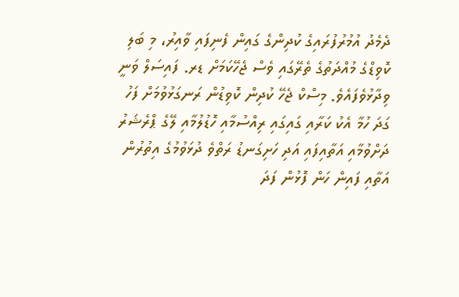ދެމެދު އުމުރުފުރައިގެ ކުދިންގެ ގައިން ފެނިފައި ވާއިރު، މި ބަލި ކޮވިޑްގެ މުއްދަތުގެ ތެރޭގައި ވެސް ޖެހޭކަމަށް ޑރ. ފައިސަލް ވަނީ ވިދާޅުވެފައެވެ. މިސްކް ޖެހޭ ކުދިން ކޮވިޑުން ރަނގަޅުވުމަށް ފަހު ގަދަ ހުމާ އެކު ކަރާއި ގައިގައި ރިއްސުމާއި ހޮޑުލުމާއި ލޭގެ ޕްރެޝަރު ދަށްވުމާއި އަތާއިފައި އަދި ހަށިގަނޑު ރަތްވެ ދުޅަވުމުގެ އިތުރުން އަތާއި ފައިން ހަން ފޮޅުން ފަދަ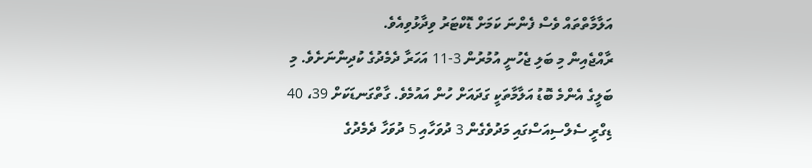އަލާމާތްތައް ވެސް ފެންނަ ކަމަށް ޑޮކްޓަރު ވިދާޅުވިއެވެ.
ރާއްޖެއިން މި ބަލި ޖެހުނީ އުމުރުން 3-11 އަހަރާ ދެމެދުގެ ކުދިންނަށެވެ. މި ބަލީގެ އެންމެ ބޮޑު އަލާމާތަކީ ގަދައަށް ހުން އައުމެވެ. ގާތްގަނޑަކަށް 39، 40 ޑިގްރީ ސެލްސިއަސްގައި މަދުވެގެން 3 ދުވަހާއި 5 ދުވަހާ ދެމެދުގެ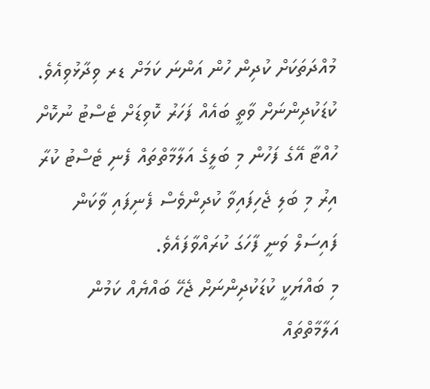މުއްދަތަކަށް ކުދިން ހުން އަންނަ ކަމަށް ޑރ ވިދާޅުވިއެވެ. ކުޑަކުދިންނަށް ވާތީ ބައެއް ފަހަރު ކޮވިޑަށް ޓެސްޓު ނުކޮށް ހުއްޓާ އޭގެ ފަހުން މި ބަލީގެ އަލާމާތްތައް ފެނި ޓެސްޓު ކުރާ އިރު މި ބަލި ޖެހިފައިވާ ކުދިންވެސް ފެނިފައި ވާކަން ފައިސަލް ވަނީ ފާހަގަ ކުރައްވާފައެވެ.
މި ބައްޔަކީ ކުޑަކުދިންނަށް ޖެހޭ ބައްޔެއް ކަމުން އަލާމާތްތައް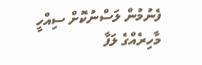ފެނުމުން ލަސްނުކޮށް ސިއްހީ މާހިރެއްގެ ލަފާ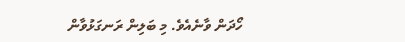ހޯދަން ވާނެއެވެ. މި ބަލިން ރަނގަޅުވާން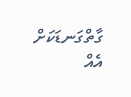ގާތްގަނޑަކަށް އެއް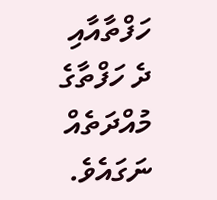ހަފްތާއާއި ދެ ހަފްތާގެ މުއްދަތެއް ނަގައެވެ.